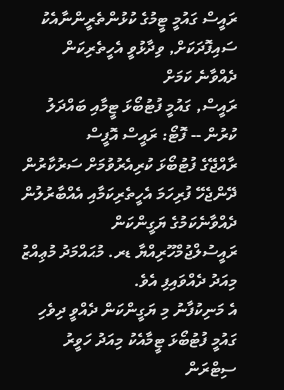ރައީސް ގައުމީ ޓީމުގެ ކުޅުންތެރީންނާއެކު ސައިފޮދަކަށް, ވިދާޅުވީ އެހީތެރިކަން ދެއްވާނެ ކަމަށް
ރައީސް, ގައުމީ ފުޓުބޯޅަ ޓީމާއި ބައްދަލު ކުރުން -- ފޮޓޯ: ރައީސް އޮފީސް
ރާއްޖޭގެ ފުޓުބޯޅަ ކުރިއެރުވުމަށް ސަރުކާރުން ދޭންޖެހޭ ފުރިހަމަ އެހީތެރިކަމާއި އެއްބާރުލުން ދެއްވާނެކަމުގެ ޔަގީންކަން ރައީސުލްޖުމްހޫރިއްޔާ ޑރ. މުޙައްމަދު މުޢިއްޒު މިއަދު ދެއްވައިފި އެވެ.
އެ މަނިކުފާނު މި ޔަގީންކަން ދެއްވީ ދިވެހި ގައުމީ ފުޓުބޯޅަ ޓީމާއެކު މިއަދު ހަވީރު ސިޓްރަން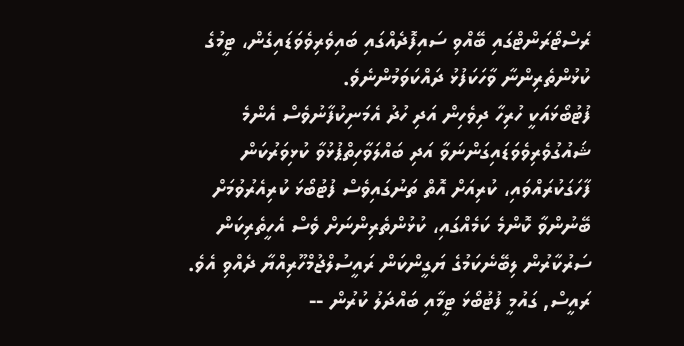ރެސްޓޯރަންޓްގައި ބޭއްވި ސައިފޮދެއްގައި ބައިވެރިވެވަޑައިގެން، ޓީމުގެ ކުޅުންތެރިންނާ ވާހަކަފުޅު ދައްކަވަމުންނެވެ.
ފުޓުބޯޅައަކީ ހުރިހާ ދިވެހިން އަދި ހުދު އެމަނިކުފާނުވެސް އެންމެ ޝައުގުވެރިވެވަޑައިގަންނަވާ އަދި ބައްލަވާހިތްޕުޅުވާ ކުޅިވަރުކަން ފާހަގަކުރައްވައި، ކުރިއަށް އޮތް ތަނުގައިވެސް ފުޓުބޯޅަ ކުރިއެރުވުމަށް ބޭނުންވާ ކޮންމެ ކަމެއްގައި، ކުޅުންތެރިންނަށް ވެސް އެހީތެރިކަން ސަރުކާރުން ލިބޭނެކަމުގެ ޔަގީންކަން ރައީސުލްޖުމްހޫރިއްޔާ ދެއްވި އެވެ.
ރައީސް, ގައުމީ ފުޓުބޯޅަ ޓީމާއި ބައްދަލު ކުރުން --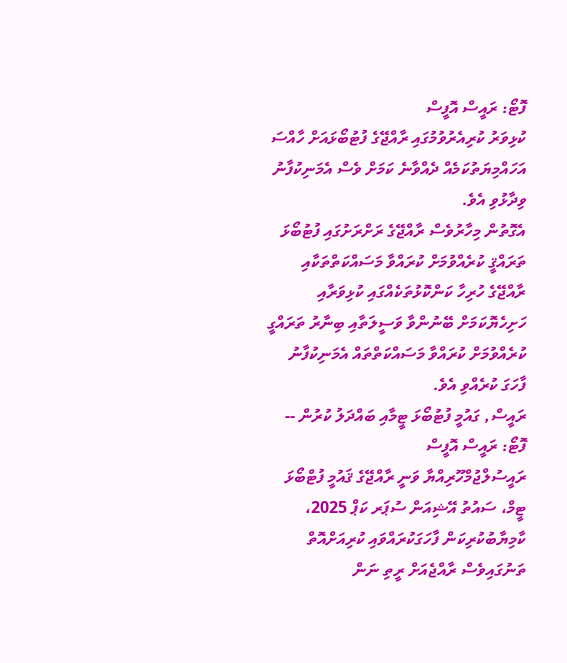ފޮޓޯ: ރައީސް އޮފީސް
ކުޅިވަރު ކުރިއެރުވުމުގައި ރާއްޖޭގެ ފުޓުބޯޅައަށް ހާއްސަ އަހައްމިޔަތުކަމެއް ދެއްވާނެ ކަމަށް ވެސް އެމަނިކުފާނު ވިދާޅުވި އެވެ.
އެގޮތުން މިހާރުވެސް ރާއްޖޭގެ ރަށްރަށުގައި ފުޓުބޯޅަ ތަރައްޤީ ކުރެއްވުމަށް ކުރައްވާ މަސައްކަތްތަކާއި ރާއްޖޭގެ ހުރިހާ ކަންކޮޅުތަކެއްގައި ކުޅިވަރާއި ހަށިހެޔޮކަމަށް ބޭނުންވާ ވަސީލަތާއި ބިނާރު ތަރައްގީ ކުރެއްވުމަށް ކުރައްވާ މަސައްކަތްތައް އެމަނިކުފާނު ފާހަގަ ކުރެއްވި އެވެ.
ރައީސް, ގައުމީ ފުޓުބޯޅަ ޓީމާއި ބައްދަލު ކުރުން -- ފޮޓޯ: ރައީސް އޮފީސް
ރައީސުލްޖުމްހޫރިއްޔާ ވަނީ ރާއްޖޭގެ ޤައުމީ ފުޓްބޯޅަ ޓީމް، ސައުތު އޭޝިއަން ސުޕަރ ކަޕް 2025، ކާމިޔާބުކުރިކަން ފާހަގަކުރައްވައި ކުރިއަށްއޮތް ތަނުގައިވެސް ރާއްޖެއަށް ރީތި ނަން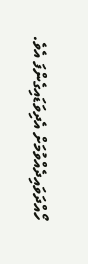ހޯއްދަވައިދެއްވުމަށް އެދިވަޑައިގެންފަ އެވެ.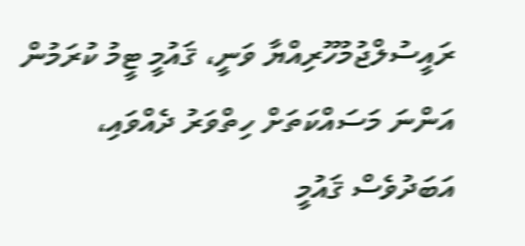ރައީސުލްޖުމުހޫރިއްޔާ ވަނީ، ޤައުމީ ޓީމު ކުރަމުން އަންނަ މަސައްކަތަށް ހިތްވަރު ދެއްވައި، އަބަދުވެސް ޤައުމީ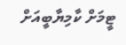ޓީމަށް ކާމިޔާބީއަށް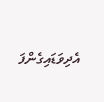އެދިވަޑައިގެންފަ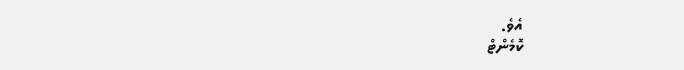އެވެ.
ކޮމެންޓް